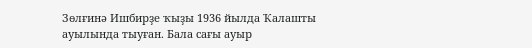Зөлғинә Ишбирҙе ҡыҙы 1936 йылда Ҡалашты ауылында тыуған. Бала сағы ауыр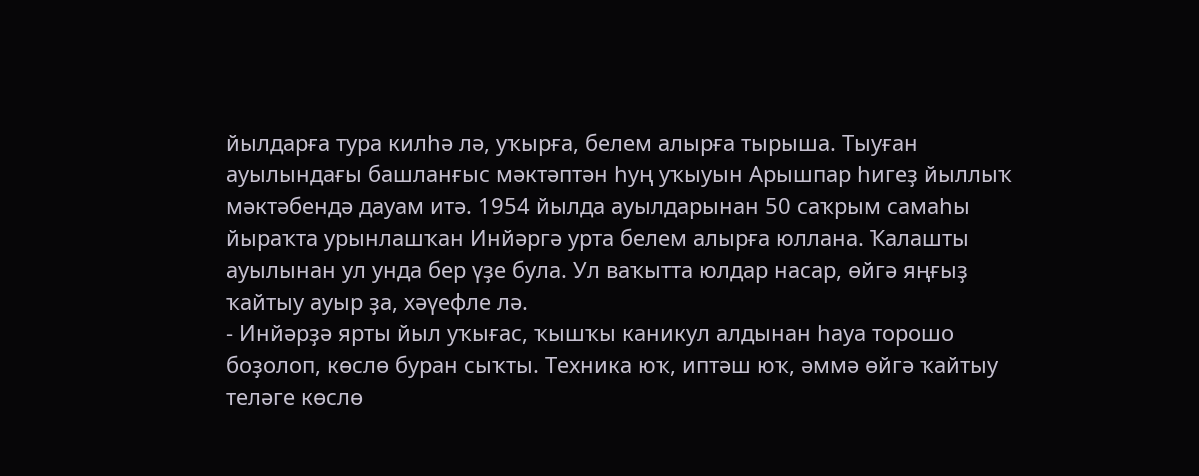йылдарға тура килһә лә, уҡырға, белем алырға тырыша. Тыуған ауылындағы башланғыс мәктәптән һуң уҡыуын Арышпар һигеҙ йыллыҡ мәктәбендә дауам итә. 1954 йылда ауылдарынан 50 саҡрым самаһы йыраҡта урынлашҡан Инйәргә урта белем алырға юллана. Ҡалашты ауылынан ул унда бер үҙе була. Ул ваҡытта юлдар насар, өйгә яңғыҙ ҡайтыу ауыр ҙа, хәүефле лә.
- Инйәрҙә ярты йыл уҡығас, ҡышҡы каникул алдынан һауа торошо боҙолоп, көслө буран сыҡты. Техника юҡ, иптәш юҡ, әммә өйгә ҡайтыу теләге көслө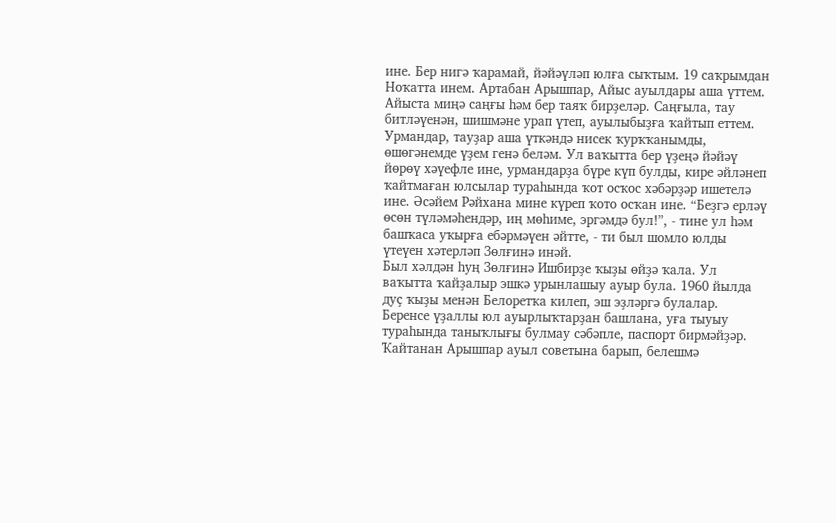ине. Бер нигә ҡарамай, йәйәүләп юлға сыҡтым. 19 саҡрымдан Ноҡатта инем. Артабан Арышпар, Айыс ауылдары аша үттем. Айыста миңә саңғы һәм бер таяҡ бирҙеләр. Саңғыла, тау битләүенән, шишмәне урап үтеп, ауылыбыҙға ҡайтып еттем. Урмандар, тауҙар аша үткәндә нисек ҡурҡҡанымды, өшөгәнемде үҙем генә беләм. Ул ваҡытта бер үҙеңә йәйәү йөрөү хәүефле ине, урмандарҙа бүре күп булды, кире әйләнеп ҡайтмаған юлсылар тураһында ҡот осҡос хәбәрҙәр ишетелә ине. Әсәйем Рәйхана мине күреп ҡото осҡан ине. “Беҙгә ерләү өсөн түләмәһендәр, иң мөһиме, эргәмдә бул!”, - тине ул һәм башҡаса уҡырға ебәрмәүен әйтте, - ти был шомло юлды үтеүен хәтерләп Зөлғинә инәй.
Был хәлдән һуң Зөлғинә Ишбирҙе ҡыҙы өйҙә ҡала. Ул ваҡытта ҡайҙалыр эшкә урынлашыу ауыр була. 1960 йылда дуҫ ҡыҙы менән Белоретҡа килеп, эш эҙләргә булалар. Беренсе үҙаллы юл ауырлыҡтарҙан башлана, уға тыуыу тураһында таныҡлығы булмау сәбәпле, паспорт бирмәйҙәр. Ҡайтанан Арышпар ауыл советына барып, белешмә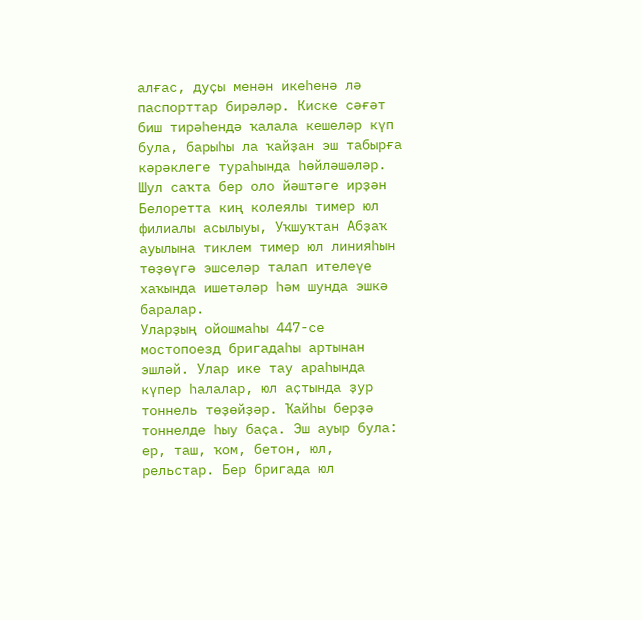алғас, дуҫы менән икеһенә лә паспорттар бирәләр. Киске сәғәт биш тирәһендә ҡалала кешеләр күп була, барыһы ла ҡайҙан эш табырға кәрәклеге тураһында һөйләшәләр. Шул саҡта бер оло йәштәге ирҙән Белоретта киң колеялы тимер юл филиалы асылыуы, Уҡшуҡтан Абҙаҡ ауылына тиклем тимер юл линияһын төҙөүгә эшселәр талап ителеүе хаҡында ишетәләр һәм шунда эшкә баралар.
Уларҙың ойошмаһы 447-се мостопоезд бригадаһы артынан эшләй. Улар ике тау араһында күпер һалалар, юл аҫтында ҙур тоннель төҙөйҙәр. Ҡайһы берҙә тоннелде һыу баҫа. Эш ауыр була: ер, таш, ҡом, бетон, юл, рельстар. Бер бригада юл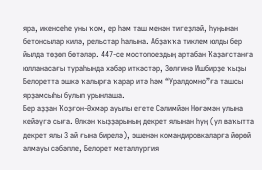яра, икенсеһе уны ҡом, ер һәм таш менән тигеҙләй, һуңынан бетонсылар килә, рельстар һалына. Абҙаҡҡа тиклем юлды бер йылда төҙөп бөтәләр. 447-се мостопоездың артабан Ҡаҙағстанға юлланасағы тураһында хәбәр иткәстәр, Зөлғинә Ишбирҙе ҡыҙы Белоретта эшкә ҡалырға ҡарар итә һәм “Уралдомно”ға ташсы ярҙамсыһы булып урынлаша.
Бер аҙҙан Ҡоҙғон-Әхмәр ауылы егете Сәлимйән Нөғәмән улына кейәүгә сыға. Өлкән ҡыҙҙарының декрет ялынан һуң (ул ваҡытта декрет ялы 3 ай ғына бирелә), эшенән командировкаларға йөрөй алмауы сәбәпле, Белорет металлургия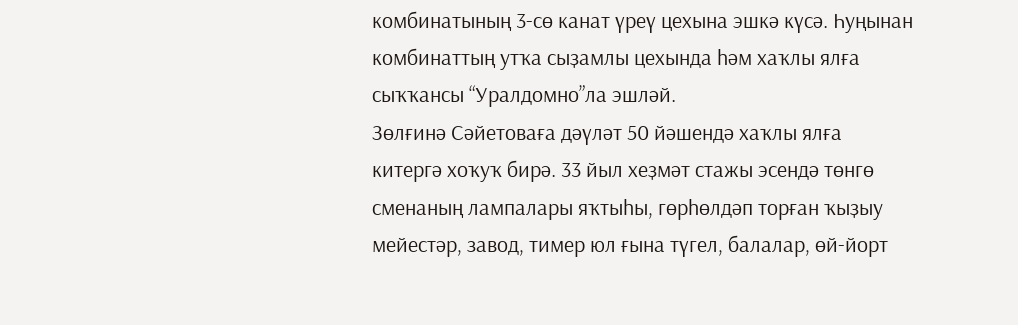комбинатының 3-сө канат үреү цехына эшкә күсә. Һуңынан комбинаттың утҡа сыҙамлы цехында һәм хаҡлы ялға сыҡҡансы “Уралдомно”ла эшләй.
Зөлғинә Сәйетоваға дәүләт 50 йәшендә хаҡлы ялға китергә хоҡуҡ бирә. 33 йыл хеҙмәт стажы эсендә төнгө сменаның лампалары яҡтыһы, гөрһөлдәп торған ҡыҙыу мейестәр, завод, тимер юл ғына түгел, балалар, өй-йорт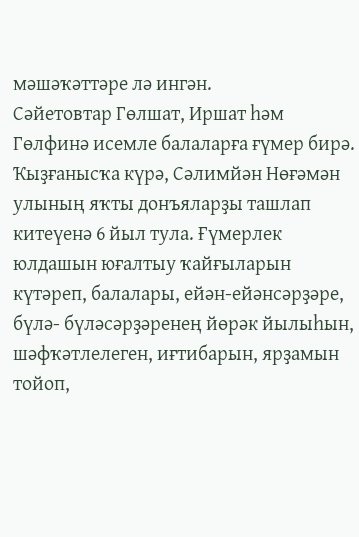мәшәҡәттәре лә ингән.
Сәйетовтар Гөлшат, Иршат һәм Гөлфинә исемле балаларға ғүмер бирә. Ҡыҙғанысҡа күрә, Сәлимйән Нөғәмән улының яҡты донъяларҙы ташлап китеүенә 6 йыл тула. Ғүмерлек юлдашын юғалтыу ҡайғыларын күтәреп, балалары, ейән-ейәнсәрҙәре, бүлә- бүләсәрҙәренең йөрәк йылыһын, шәфҡәтлелеген, иғтибарын, ярҙамын тойоп,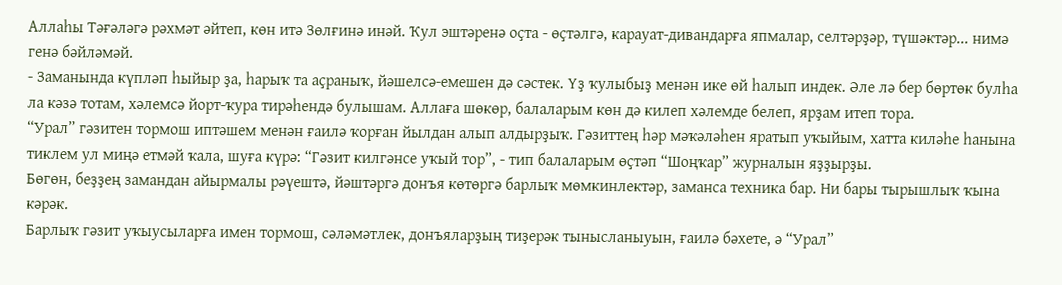Аллаһы Тәғәләгә рәхмәт әйтеп, көн итә Зөлғинә инәй. Ҡул эштәренә оҫта - өҫтәлгә, карауат-дивандарға япмалар, селтәрҙәр, түшәктәр... нимә генә бәйләмәй.
- Заманында күпләп һыйыр ҙа, һарыҡ та аҫраныҡ, йәшелсә-емешен дә сәстек. Үҙ ҡулыбыҙ менән ике өй һалып индек. Әле лә бер бөртөк булһа ла кәзә тотам, хәлемсә йорт-ҡура тирәһендә булышам. Аллаға шөкөр, балаларым көн дә килеп хәлемде белеп, ярҙам итеп тора.
“Урал” гәзитен тормош иптәшем менән ғаилә ҡорған йылдан алып алдырҙыҡ. Гәзиттең һәр мәҡәләһен яратып уҡыйым, хатта киләһе һанына тиклем ул миңә етмәй ҡала, шуға күрә: “Гәзит килгәнсе уҡый тор”, - тип балаларым өҫтәп “Шоңҡар” журналын яҙҙырҙы.
Бөгөн, беҙҙең замандан айырмалы рәүештә, йәштәргә донъя көтөргә барлыҡ мөмкинлектәр, заманса техника бар. Ни бары тырышлыҡ ҡына кәрәк.
Барлыҡ гәзит уҡыусыларға имен тормош, сәләмәтлек, донъяларҙың тиҙерәк тынысланыуын, ғаилә бәхете, ә “Урал”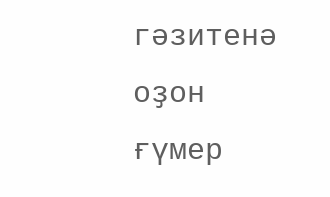гәзитенә оҙон ғүмер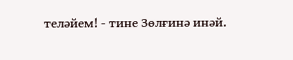теләйем! - тине Зөлғинә инәй.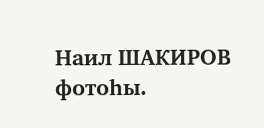Наил ШАКИРОВ фотоһы.